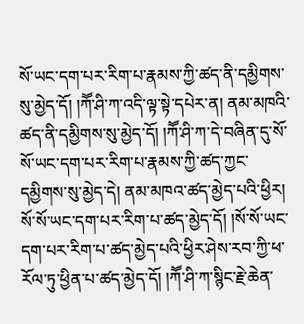སོ་ཡང་དག་པར་རིག་པ་རྣམས་ཀྱི་ཚད་ནི་དམྱིགས་སུ་མྱེད་དོ། །ཀཽ་ཤི་ཀ་འདི་ལྟ་སྟེ་དཔེར་ན། ནམ་མཁའི་ཚད་ནི་དམྱིགས་སུ་མྱེད་དོ། །ཀཽ་ཤི་ཀ་དེ་བཞིན་དུ་སོ་སོ་ཡང་དག་པར་རིག་པ་རྣམས་ཀྱི་ཚད་ཀྱང་དམྱིགས་སུ་མྱེད་དེ། ནམ་མཁའ་ཚད་མྱེད་པའི་ཕྱིར། སོ་སོ་ཡང་དག་པར་རིག་པ་ཚད་མྱེད་དོ། །སོ་སོ་ཡང་དག་པར་རིག་པ་ཚད་མྱེད་པའི་ཕྱིར་ཤེས་རབ་ཀྱི་ཕ་རོལ་ཏུ་ཕྱིན་པ་ཚད་མྱེད་དོ། །ཀཽ་ཤི་ཀ་སྙིང་རྗེ་ཆེན་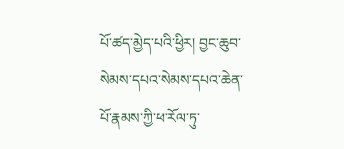པོ་ཚད་མྱེད་པའི་ཕྱིར། བྱང་ཆུབ་སེམས་དཔའ་སེམས་དཔའ་ཆེན་པོ་རྣམས་ཀྱི་ཕ་རོལ་ཏུ་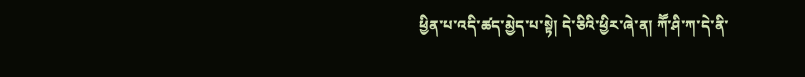ཕྱིན་པ་འདི་ཚད་མྱེད་པ་སྟེ། དེ་ཅིའི་ཕྱིར་ཞེ་ན། ཀཽ་ཤི་ཀ་དེ་ནི་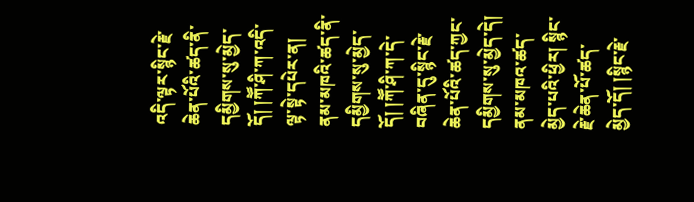འདི་ལྟར་སྙིང་རྗེ་ཆེན་པོའི་ཚད་ནི་དམྱིགས་སུ་མྱེད་དོ། །ཀཽ་ཤི་ཀ་འདི་ལྟ་སྟེ་དཔེར་ན། ནམ་མཁའི་ཚད་ནི་དམྱིགས་སུ་མྱེད་དོ། །ཀཽ་ཤི་ཀ་དེ་བཞིན་དུ་སྙིང་རྗེ་ཆེན་པོའི་ཚད་ཀྱང་དམྱིགས་སུ་མྱེད་དེ། ནམ་མཁའ་ཚད་མྱེད་པའི་ཕྱིར། སྙིང་རྗེ་ཆེན་པོ་ཚད་མྱེད་དོ། །སྙིང་རྗེ་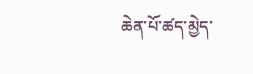ཆེན་པོ་ཚད་མྱེད་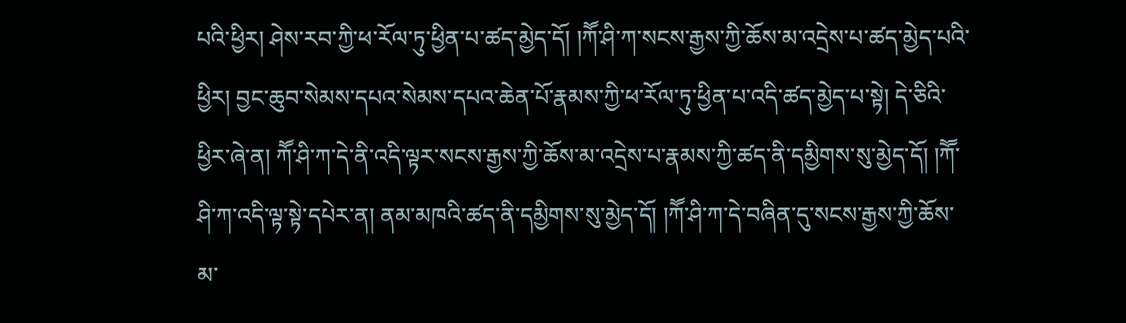པའི་ཕྱིར། ཤེས་རབ་ཀྱི་ཕ་རོལ་ཏུ་ཕྱིན་པ་ཚད་མྱེད་དོ། །ཀཽ་ཤི་ཀ་སངས་རྒྱས་ཀྱི་ཆོས་མ་འདྲེས་པ་ཚད་མྱེད་པའི་ཕྱིར། བྱང་ཆུབ་སེམས་དཔའ་སེམས་དཔའ་ཆེན་པོ་རྣམས་ཀྱི་ཕ་རོལ་ཏུ་ཕྱིན་པ་འདི་ཚད་མྱེད་པ་སྟེ། དེ་ཅིའི་ཕྱིར་ཞེ་ན། ཀཽ་ཤི་ཀ་དེ་ནི་འདི་ལྟར་སངས་རྒྱས་ཀྱི་ཆོས་མ་འདྲེས་པ་རྣམས་ཀྱི་ཚད་ནི་དམྱིགས་སུ་མྱེད་དོ། །ཀཽ་ཤི་ཀ་འདི་ལྟ་སྟེ་དཔེར་ན། ནམ་མཁའི་ཚད་ནི་དམྱིགས་སུ་མྱེད་དོ། །ཀཽ་ཤི་ཀ་དེ་བཞིན་དུ་སངས་རྒྱས་ཀྱི་ཆོས་མ་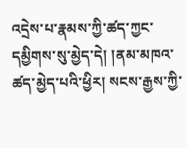འདྲེས་པ་རྣམས་ཀྱི་ཚད་ཀྱང་དམྱིགས་སུ་མྱེད་དེ། །ནམ་མཁའ་ཚད་མྱེད་པའི་ཕྱིར། སངས་རྒྱས་ཀྱི་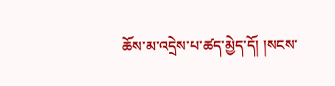ཆོས་མ་འདྲེས་པ་ཚད་མྱེད་དོ། །སངས་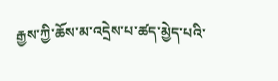རྒྱས་ཀྱི་ཆོས་མ་འདྲེས་པ་ཚད་མྱེད་པའི་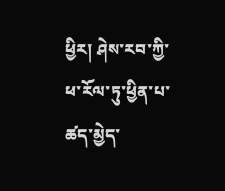ཕྱིར། ཤེས་རབ་ཀྱི་ཕ་རོལ་ཏུ་ཕྱིན་པ་ཚད་མྱེད་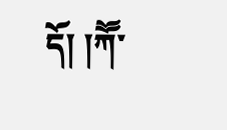དོ། །ཀཽ་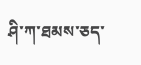ཤི་ཀ་ཐམས་ཅད་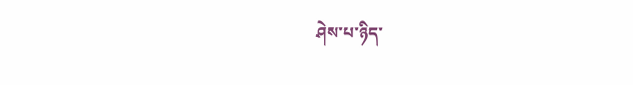ཤེས་པ་ཉིད་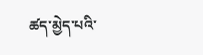ཚད་མྱེད་པའི་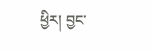ཕྱིར། བྱང་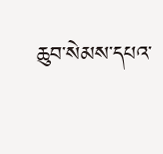ཆུབ་སེམས་དཔའ་